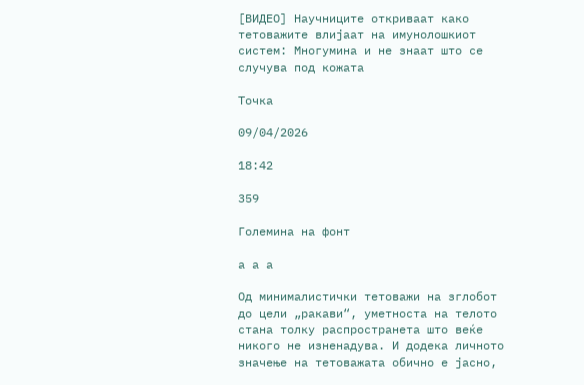[ВИДЕО] Научниците откриваат како тетоважите влијаат на имунолошкиот систем: Многумина и не знаат што се случува под кожата

Точка

09/04/2026

18:42

359

Големина на фонт

а а а

Од минималистички тетоважи на зглобот до цели „ракави“, уметноста на телото стана толку распространета што веќе никого не изненадува. И додека личното значење на тетоважата обично е јасно,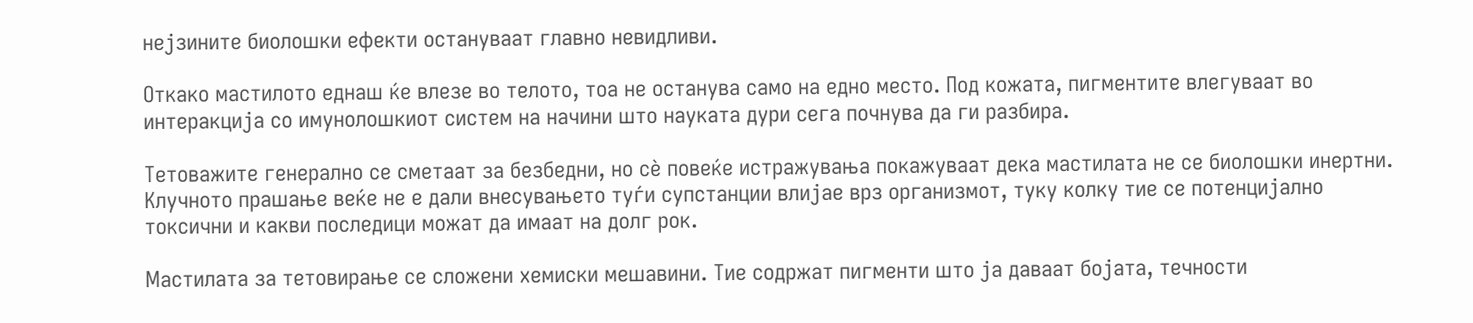нејзините биолошки ефекти остануваат главно невидливи.

Откако мастилото еднаш ќе влезе во телото, тоа не останува само на едно место. Под кожата, пигментите влегуваат во интеракција со имунолошкиот систем на начини што науката дури сега почнува да ги разбира.

Тетоважите генерално се сметаат за безбедни, но сè повеќе истражувања покажуваат дека мастилата не се биолошки инертни. Клучното прашање веќе не е дали внесувањето туѓи супстанции влијае врз организмот, туку колку тие се потенцијално токсични и какви последици можат да имаат на долг рок.

Мастилата за тетовирање се сложени хемиски мешавини. Тие содржат пигменти што ја даваат бојата, течности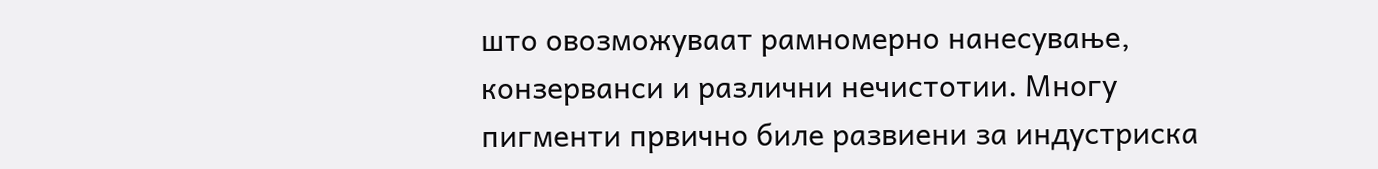што овозможуваат рамномерно нанесување, конзерванси и различни нечистотии. Многу пигменти првично биле развиени за индустриска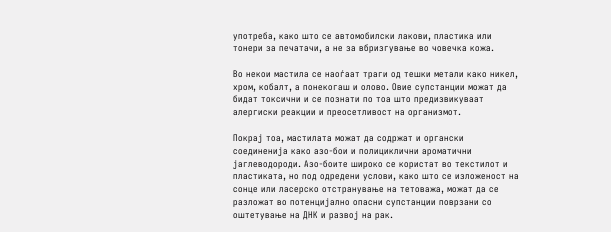употреба, како што се автомобилски лакови, пластика или тонери за печатачи, а не за вбризгување во човечка кожа.

Во некои мастила се наоѓаат траги од тешки метали како никел, хром, кобалт, а понекогаш и олово. Овие супстанции можат да бидат токсични и се познати по тоа што предизвикуваат алергиски реакции и преосетливост на организмот.

Покрај тоа, мастилата можат да содржат и органски соединенија како азо-бои и полициклични ароматични јаглеводороди. Азо-боите широко се користат во текстилот и пластиката, но под одредени услови, како што се изложеност на сонце или ласерско отстранување на тетоважа, можат да се разложат во потенцијално опасни супстанции поврзани со оштетување на ДНК и развој на рак.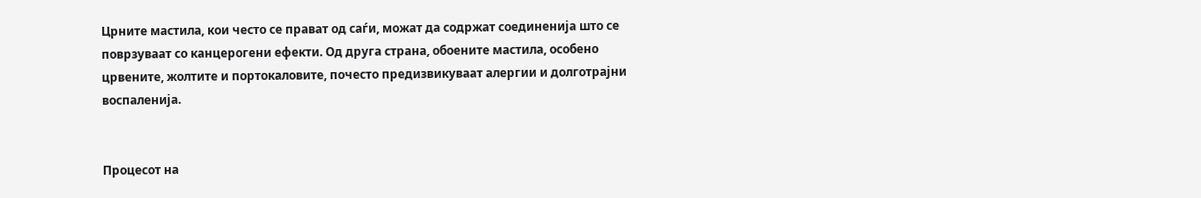Црните мастила, кои често се прават од саѓи, можат да содржат соединенија што се поврзуваат со канцерогени ефекти. Од друга страна, обоените мастила, особено црвените, жолтите и портокаловите, почесто предизвикуваат алергии и долготрајни воспаленија.


Процесот на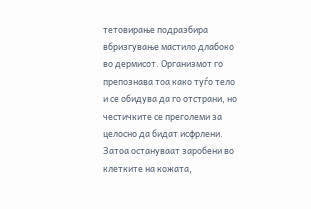тетовирање подразбира вбризгување мастило длабоко во дермисот. Организмот го препознава тоа како туѓо тело и се обидува да го отстрани, но честичките се преголеми за целосно да бидат исфрлени. Затоа остануваат заробени во клетките на кожата,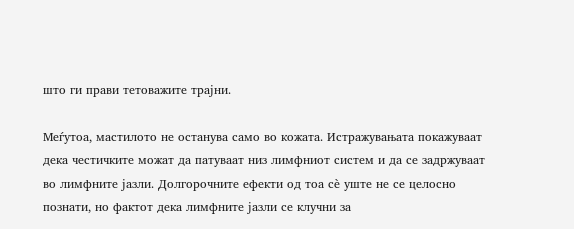што ги прави тетоважите трајни.

Меѓутоа, мастилото не останува само во кожата. Истражувањата покажуваат дека честичките можат да патуваат низ лимфниот систем и да се задржуваат во лимфните јазли. Долгорочните ефекти од тоа сè уште не се целосно познати, но фактот дека лимфните јазли се клучни за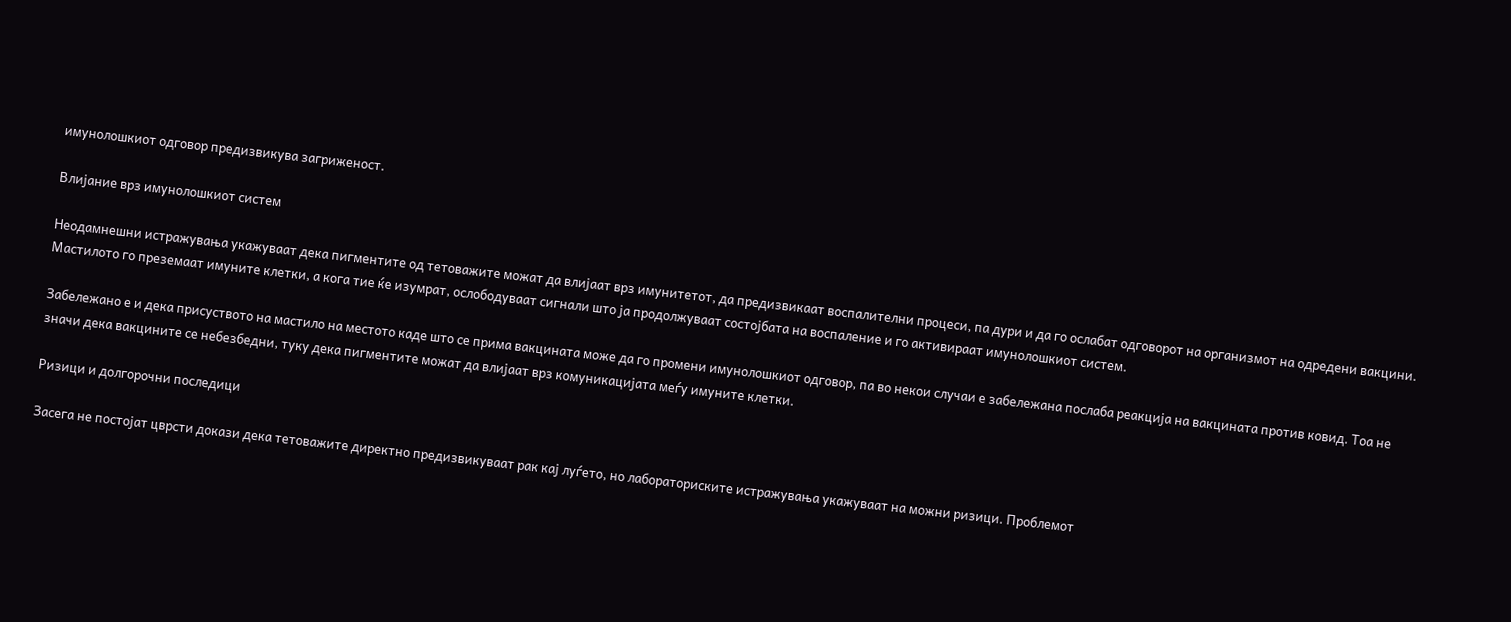имунолошкиот одговор предизвикува загриженост.

Влијание врз имунолошкиот систем

Неодамнешни истражувања укажуваат дека пигментите од тетоважите можат да влијаат врз имунитетот, да предизвикаат воспалителни процеси, па дури и да го ослабат одговорот на организмот на одредени вакцини. Мастилото го преземаат имуните клетки, а кога тие ќе изумрат, ослободуваат сигнали што ја продолжуваат состојбата на воспаление и го активираат имунолошкиот систем.

Забележано е и дека присуството на мастило на местото каде што се прима вакцината може да го промени имунолошкиот одговор, па во некои случаи е забележана послаба реакција на вакцината против ковид. Тоа не значи дека вакцините се небезбедни, туку дека пигментите можат да влијаат врз комуникацијата меѓу имуните клетки.

Ризици и долгорочни последици

Засега не постојат цврсти докази дека тетоважите директно предизвикуваат рак кај луѓето, но лабораториските истражувања укажуваат на можни ризици. Проблемот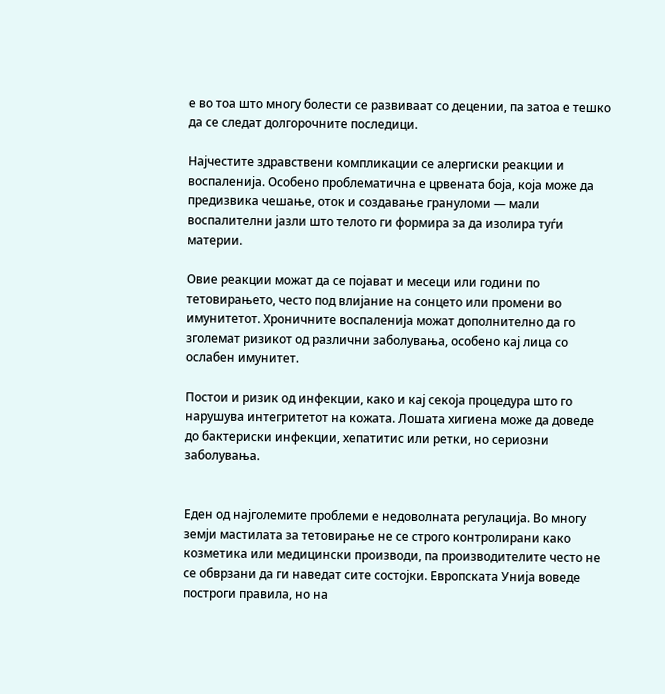е во тоа што многу болести се развиваат со децении, па затоа е тешко да се следат долгорочните последици.

Најчестите здравствени компликации се алергиски реакции и воспаленија. Особено проблематична е црвената боја, која може да предизвика чешање, оток и создавање грануломи — мали воспалителни јазли што телото ги формира за да изолира туѓи материи.

Овие реакции можат да се појават и месеци или години по тетовирањето, често под влијание на сонцето или промени во имунитетот. Хроничните воспаленија можат дополнително да го зголемат ризикот од различни заболувања, особено кај лица со ослабен имунитет.

Постои и ризик од инфекции, како и кај секоја процедура што го нарушува интегритетот на кожата. Лошата хигиена може да доведе до бактериски инфекции, хепатитис или ретки, но сериозни заболувања.


Еден од најголемите проблеми е недоволната регулација. Во многу земји мастилата за тетовирање не се строго контролирани како козметика или медицински производи, па производителите често не се обврзани да ги наведат сите состојки. Европската Унија воведе построги правила, но на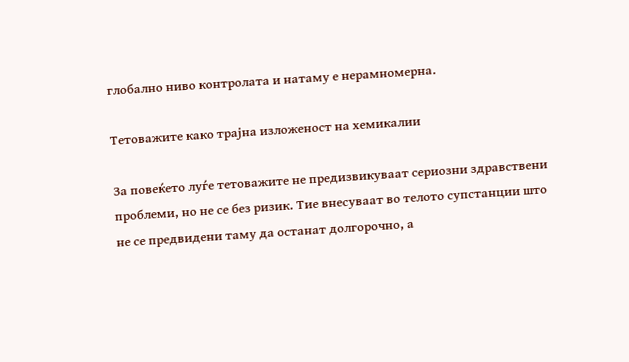глобално ниво контролата и натаму е нерамномерна.

Тетоважите како трајна изложеност на хемикалии

За повеќето луѓе тетоважите не предизвикуваат сериозни здравствени проблеми, но не се без ризик. Тие внесуваат во телото супстанции што не се предвидени таму да останат долгорочно, а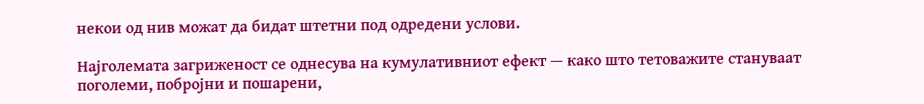некои од нив можат да бидат штетни под одредени услови.

Најголемата загриженост се однесува на кумулативниот ефект — како што тетоважите стануваат поголеми, побројни и пошарени,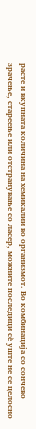расте и вкупната количина на хемикалии во организмот. Во комбинација со сончево зрачење, стареење или отстранување со ласер, можните последици сè уште не се целосно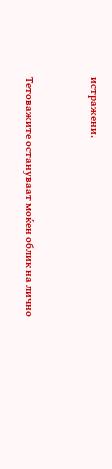истражени.


Тетоважите остануваат моќен облик на лично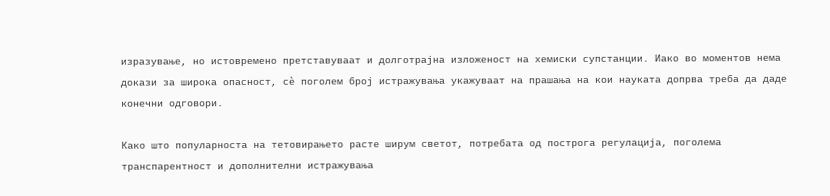изразување, но истовремено претставуваат и долготрајна изложеност на хемиски супстанции. Иако во моментов нема докази за широка опасност, сè поголем број истражувања укажуваат на прашања на кои науката допрва треба да даде конечни одговори.

Како што популарноста на тетовирањето расте ширум светот, потребата од построга регулација, поголема транспарентност и дополнителни истражувања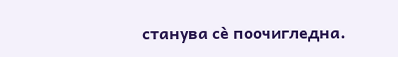станува сè поочигледна.